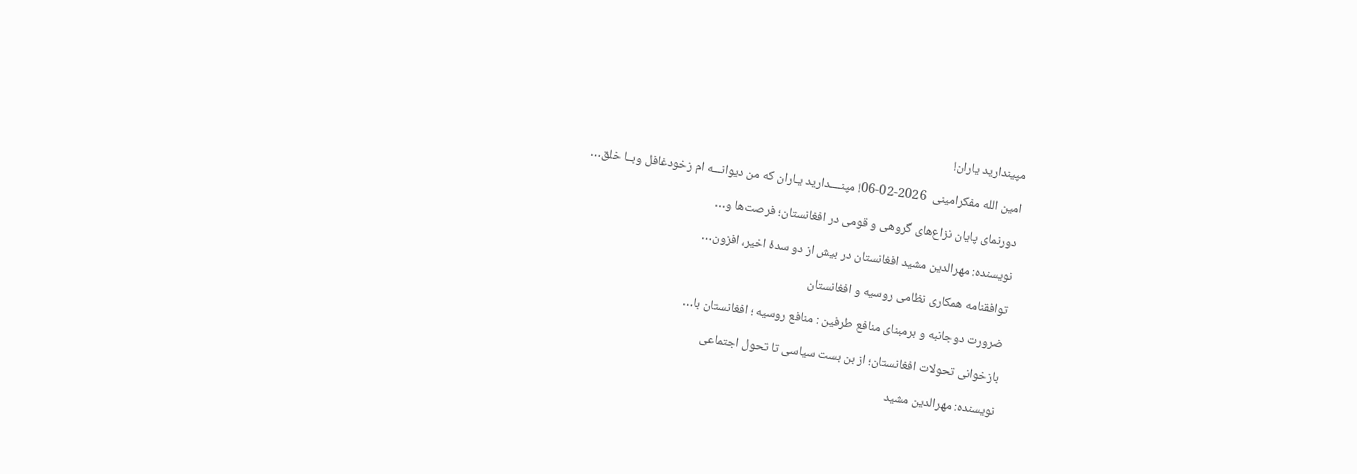مپیندارید یاران!

امین الله مفکرامینی  2026-02-06! مپنــــدارید یـاران که من دیوانـــه ام زخودغافل وبــا خلق…

دورنمای پایان نزاع‌های گروهی و قومی در افغانستان؛ فرصت‌ها و…

نویسنده: مهرالدین مشید افغانستان در بیش از دو سدهٔ اخیر، افزون…

توافقنامه همکاری نظامی روسیه و افغانستان

ضرورت دوجانبه و برمبنای منافع طرفین : منافع روسیه ؛ افغانستان با…

بازخوانی تحولات افغانستان؛ از بن بست سیاسی تا تحول اجتماعی

نویسنده: مهرالدین مشید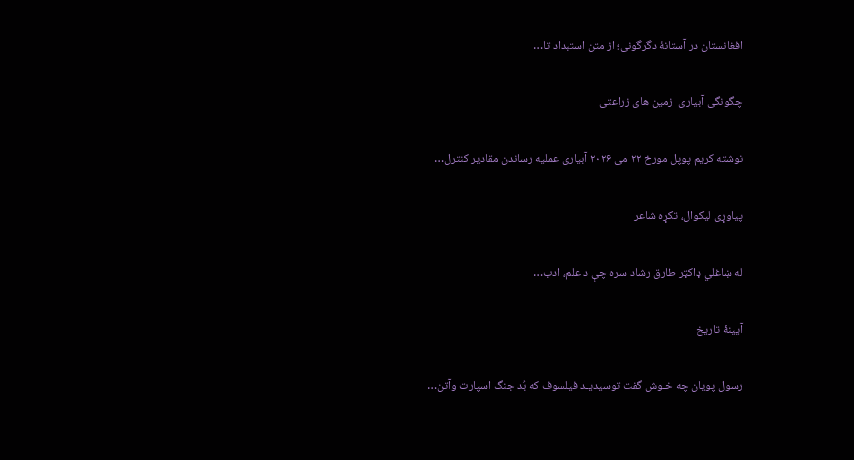افغانستان در آستانهٔ دگرگونی؛ از متن استبداد تا…

چگونگی آبیاری  زمین های زراعتی

نوشته کریم پوپل مورخ ۲۲ می ۲۰۲۶ آبیاری عملیه رساندن مقادیر کنترل…

پیاوړی لیکوال، تکړه شاعر

له ښاغلي ډاکټر طارق رشاد سره چې د علم، ادب…

آیینۀ تاریخ

رسول پویان چه خـوش گفت توسیدیـد فیلسوف که بُد جنگ اسپارت وآتن…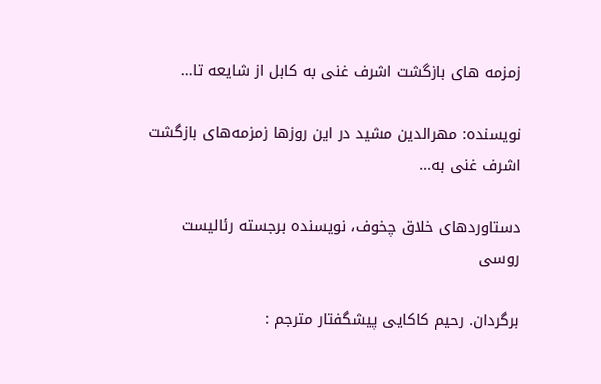زمزمه های بازگشت اشرف غنی به کابل از شایعه تا…

نویسنده: مهرالدین مشید در این روزها زمزمه‌های بازگشت اشرف غنی به…

دستاوردهای خلاق چخوف، نویسنده برجسته رئالیست روسی

برگردان. رحیم کاکایی پیشگفتار مترجم :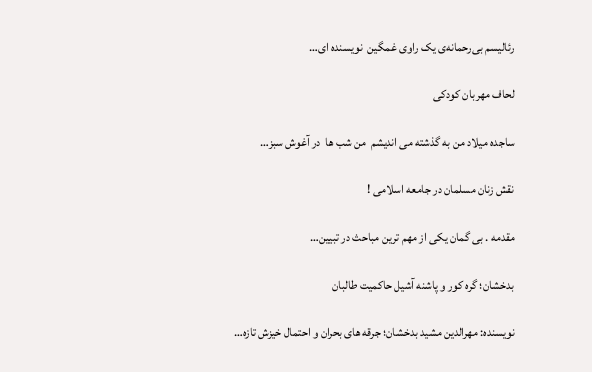رئالیسم بی‌رحمانه‌ی یک راوی غمگین  نویسنده ای…

لحاف مهربان کودکی

ساجده میلاد من به گذشته می اندیشم  من شب ها  در آغوش سبز…

نقش زنان مسلمان در جامعه اسلامی !

مقدمه . بی گمان یکی از مهم ترین مباحث در تبیین…

بدخشان؛ گره کور و پاشنه آشیل حاکمیت طالبان

نویسنده: مهرالدین مشید بدخشان؛ جرقه های بحران و احتمال خیزش تازه…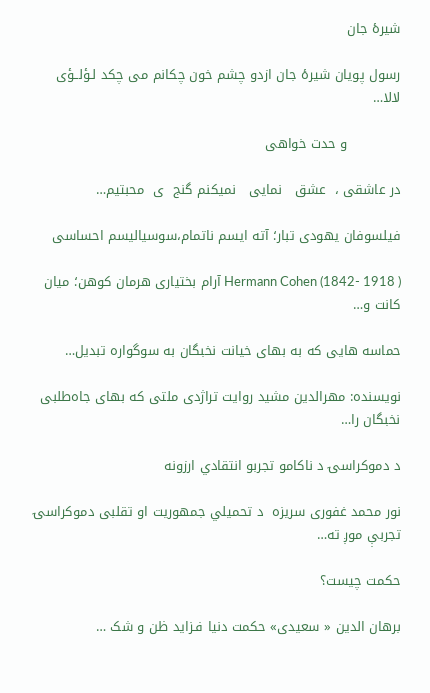شیرۀ جان

رسول پویان شیرۀ جان ازدو چشم خون چکانم می چکد لـؤلــؤی لالا…

            و حدت خواهی

در عاشقی ،  عشق   نمایی   نمیکنم گنج  ی  محبتیم…

فیلسوفان یهودی تبار؛ آته ایسم ناتمام،سوسیالیسم احساسی

Hermann Cohen (1842- 1918 ) آرام بختیاری هرمان کوهن؛ میان کانت و…

حماسه هایی که به بهای خیانت نخبگان به سوگواره تبدیل…

نویسنده: مهرالدین مشید روایت تراژدی ملتی که بهای جاه‌طلبی نخبگان را…

د دموکراسۍ د ناکامو تجربو انتقادي ارزونه

نور محمد غفوری سریزه  د تحمیلي جمهوریت او تقلبی دموکراسۍ تجربې موږ ته…

حکمت چیست؟

برهان الدین « سعیدی» حکمت دنیا فـزاید ظن و شک …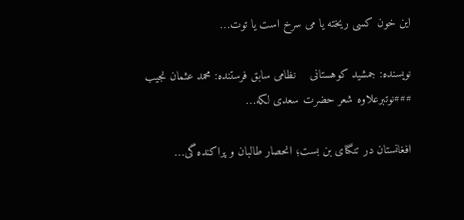این خون کسی ریخته یا می سرخ است یا توت…

نویسنده: جمشید کوهستانی    نظامی سابق فرستنده: محمد عثمان نجیب  ###نوتبرعلاوه شعر حضرت سعدی لکه…

افغانستان در تنگنای بن بست؛ انحصار طالبان و پراکنده گی…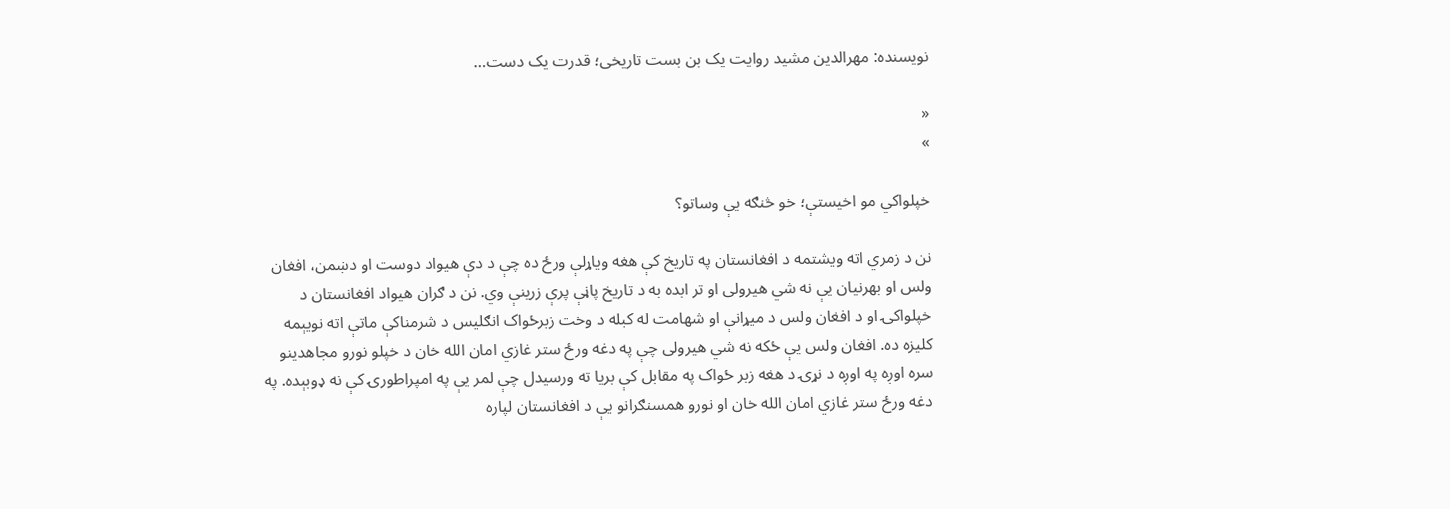نویسنده: مهرالدین مشید روایت یک بن بست تاریخی؛ قدرت یک دست…

«
»

خپلواکي مو اخيستې؛ خو څنګه يې وساتو؟

نن د زمري اته ويشتمه د افغانستان په تاريخ کې هغه وياړلې ورځ ده چې د دې هيواد دوست او دښمن، افغان ولس او بهرنيان يې نه شي هیرولی او تر ابده به د تاريخ پاڼې پرې زرينې وي. نن د ګران هيواد افغانستان د خپلواکۍ او د افغان ولس د ميړانې او شهامت له کبله د وخت زبرځواک انګليس د شرمناکې ماتې اته نويېمه کليزه ده. افغان ولس يې ځکه نه شي هيرولی چې په دغه ورځ ستر غازي امان الله خان د خپلو نورو مجاهدينو سره اوږه په اوږه د نړۍ د هغه زبر ځواک په مقابل کې بريا ته ورسيدل چې لمر يې په امپراطورۍ کې نه ډوبېده. په دغه ورځ ستر غازي امان الله خان او نورو همسنګرانو يې د افغانستان لپاره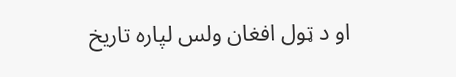او د ټول افغان ولس لپاره تاريخ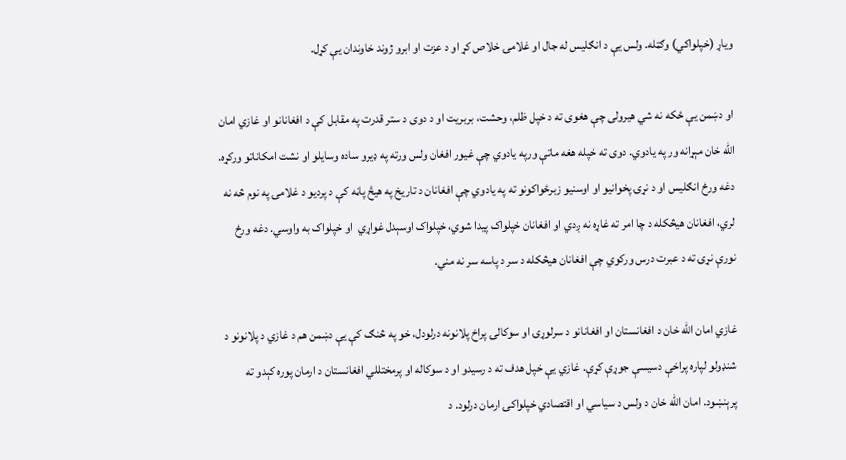وياړ (خپلواکي) وګټله. ولس يې د انګليس له جال او غلامۍ خلاص کړ او د عزت او ابرو ژوند خاوندان يې کړل.

او دښمن يې ځکه نه شي هيرولی چې هغوی ته د خپل ظلم، وحشت، بربريت او د دوی د ستر قدرت په مقابل کې د افغانانو او غازي امان الله خان مېړانه ور په يادوي. دوی ته خپله هغه ماتې ورپه يادوي چې غيور افغان ولس ورته په ډيرو ساده وسايلو او نشت امکاناتو ورکړه. دغه ورځ انګليس او د نړۍ پخوانيو او اوسنيو زبرځواکونو ته په يادوي چې افغانان د تاريخ په هيڅ پاڼه کې د پرديو د غلامۍ په نوم څه نه لري، افغانان هيڅکله د چا امر ته غاړه نه ږدي او افغانان خپلواک پيدا شوي، خپلواک اوسېدل غواړي  او خپلواک به واوسي. دغه ورځ نورې نړۍ ته د عبرت درس ورکوي چې افغانان هيڅکله د سر د پاسه سر نه مني.

غازي امان الله خان د افغانستان او افغانانو د سرلوړۍ او سوکالۍ پراخ پلانونه درلودل، خو په څنګ کې يې دښمن هم د غازي د پلانونو د شنډولو لپاره پراخې دسيسې جوړې کړې. غازي يې خپل هدف ته د رسيدو او د سوکاله او پرمختللي افغانستان د ارمان پوره کېدو ته پرېنښود. امان الله خان د ولس د سياسي او اقتصادي خپلواکۍ ارمان درلود. د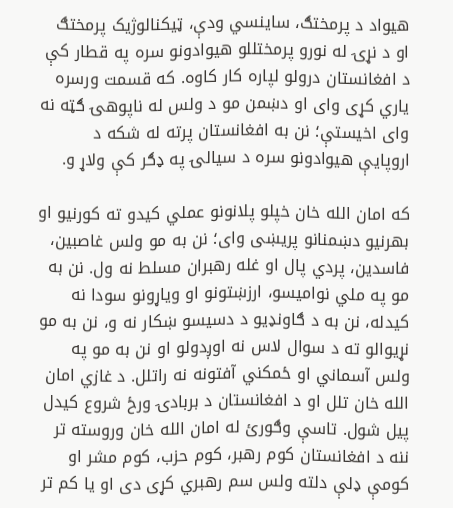هيواد د پرمختګ، ساينسي ودې، ټيکنالوژيک پرمختګ او د نړۍ له نورو پرمختللو هيوادونو سره په قطار کې د افغانستان درولو لپاره کار کاوه. که قسمت ورسره ياري کړی وای او دښمن مو د ولس له ناپوهۍ ګټه نه وای اخيستې؛ نن به افغانستان پرته له شکه د اروپايې هيوادونو سره د سيالۍ په ډګر کې ولاړ و.

که امان الله خان خپلو پلانونو عملي کيدو ته کورنيو او بهرنيو دښمنانو پريښی وای؛ نن به مو ولس غاصبين، فاسدين، پردي پال او غله رهبران مسلط نه ول. نن به مو په ملي نواميسو، ارزښتونو او وياړونو سودا نه کيدله، نن به د ګاونډيو د دسيسو ښکار نه و، نن به مو نړيوالو ته د سوال لاس نه اوږدولو او نن به مو په ولس آسماني او ځمکني آفتونه نه راتلل. د غازي امان الله خان تلل او د افغانستان د بربادۍ ورځ شروع کيدل پيل شول. تاسې وګورئ له امان الله خان وروسته تر ننه د افغانستان کوم رهبر، کوم حزب، کوم مشر او کومې ډلې دلته ولس سم رهبري کړی دی او يا کم تر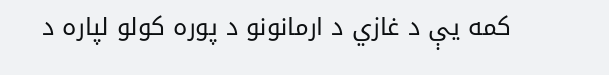کمه يې د غازي د ارمانونو د پوره کولو لپاره د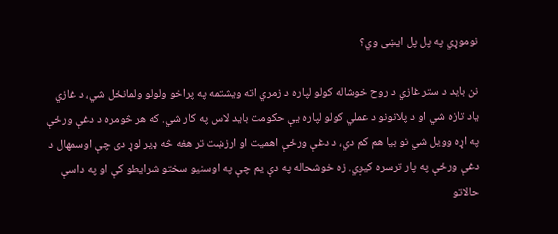نوموړي په پل پل ايښی وي؟

نن بايد د ستر غازي د روح خوشاله کولو لپاره د زمري اته ويشتمه په پراخو ولولو ولمانځل شي، د غازي ياد تازه شي او د پلانونو د عملي کولو لپاره يې حکومت بايد لاس په کار شي. که هر څومره د دغې ورځې په اړه وويل شي نو بيا هم کم دي، د دغې ورځې اهميت او ارزښت تر هغه څه ډير لوړ دی چې اوسمهال د دغې ورځې په پار ترسره کيږي. زه خوشحاله په دې يم چې په اوسنيو سختو شرايطو کې او په داسې حالاتو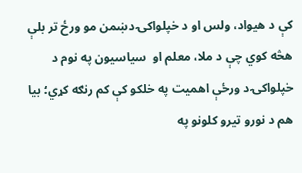کې د هيواد، ولس او د خپلواکۍ دښمن مو ورځ تر بلې هڅه کوي چې د ملا، معلم او  سياسيون په نوم د خپلواکۍ د ورځې اهميت په خلکو کې کم رنګه کړي؛ بيا هم د نورو تيرو کلونو په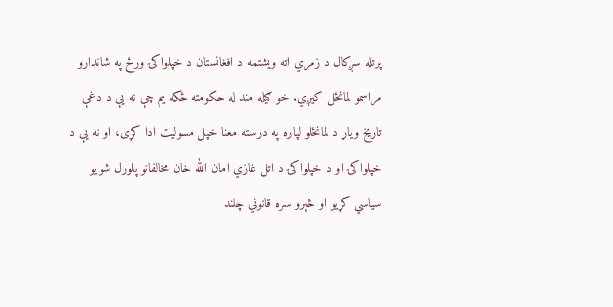پرتله سږکال د زمري اته ويشتمه د افغانستان د خپلواکۍ ورځ په شاندارو مراسمو لمانځل کيږي. خو ګيله مند له حکومته ځکه يم چې نه يې د دغې تاريخ وياړ د لمانځلو لپاره په درسته معنا خپل مسوليت ادا کړی، او نه يې د خپلواکۍ او د خپلواکۍ د اتل غازي امان الله خان مخالفانو پلورل شويو سياسي کړيو او څېرو سره قانوني چلند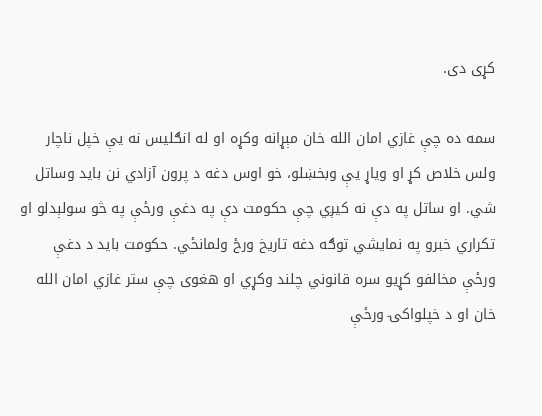کړی دی.

سمه ده چې غازي امان الله خان مېړانه وکړه او له انګليس نه يې خپل ناچار ولس خلاص کړ او وياړ يې وبخښلو، خو اوس دغه د پرون آزادي نن بايد وساتل شي. او ساتل په دې نه کيږي چې حکومت دې په دغې ورځې په څو سولېدلو او تکراري خبرو په نمايشي توګه دغه تاريخ ورځ ولمانځي. حکومت بايد د دغې ورځې مخالفو کړيو سره قانوني چلند وکړي او هغوی چې ستر غازي امان الله خان او د خپلواکۍ ورځې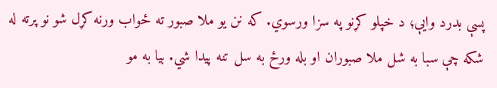پسې بدرد وايې؛ د خپلو کړنو په سزا ورسوي. که نن يو ملا صبور ته ځواب ورنه کړل شو نو پرته له شکه چې سبا به شل ملا صبوران او بله ورځ به سل تنه پيدا شي. بيا به مو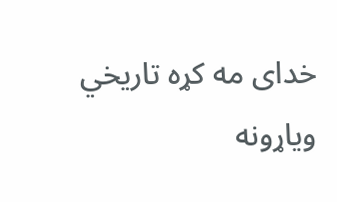خدای مه کړه تاريخي وياړونه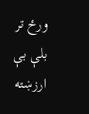ورځ تر بلې بې ارزښته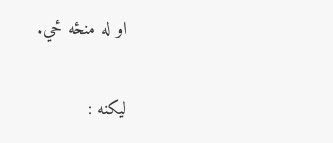او له منځه ځي.

لیکنه :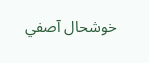خوشحال آصفي